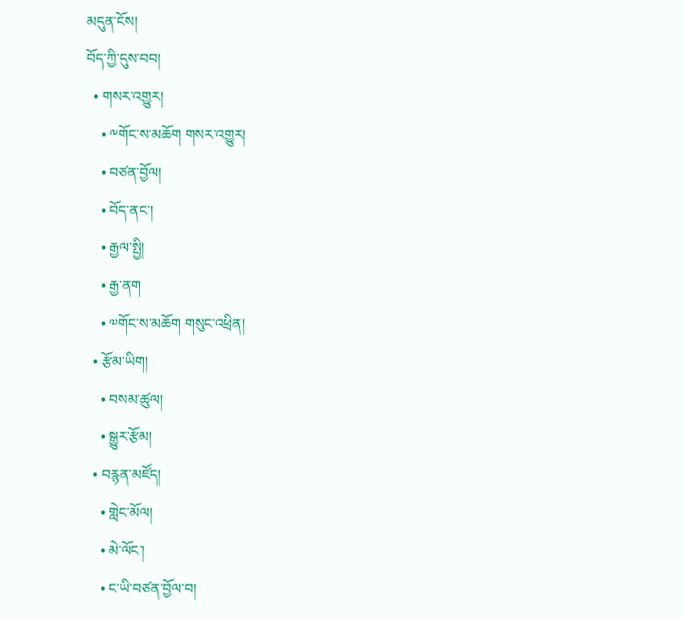མདུན་ངོས།
བོད་ཀྱི་དུས་བབ།
  • གསར་འགྱུར།
    • ༸གོང་ས་མཆོག གསར་འགྱུར།
    • བཙན་བྱོལ།
    • བོད་ནང་།
    • རྒྱལ་སྤྱི།
    • རྒྱ་ནག
    • ༧གོང་ས་མཆོག གསུང་འཕྲིན།
  • རྩོམ་ཡིག།
    • བསམ་ཚུལ།
    • སྒྱུར་རྩོམ།
  • བརྙན་མཛོད།
    • གླེང་མོལ།
    • མེ་ལོང་།
    • ང་ཡི་བཙན་བྱོལ་བ།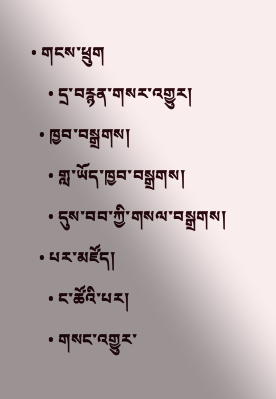• གངས་ཕྲུག
    • དྲ་བརྙན་གསར་འགྱུར།
  • ཁྱབ་བསྒྲགས།
    • གླ་ཡོད་ཁྱབ་བསྒྲགས།
    • དུས་བབ་ཀྱི་གསལ་བསྒྲགས།
  • པར་མཛོད།
    • ང་ཚོའི་པར།
    • གསང་འགྱུར་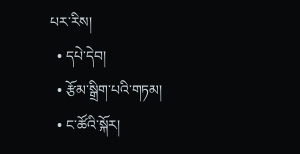པར་རིས།
  • དཔེ་དེབ།
  • རྩོམ་སྒྲིག་པའི་གཏམ།
  • ང་ཚོའི་སྐོར།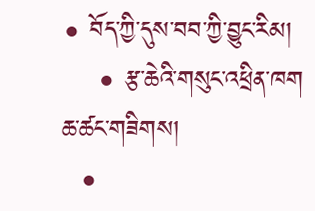• བོད་ཀྱི་དུས་བབ་ཀྱི་བྱུང་རིམ།
    • རྩ་ཆེའི་གསུང་འཕྲིན་ཁག
ཆ་ཚང་གཟིགས།
  •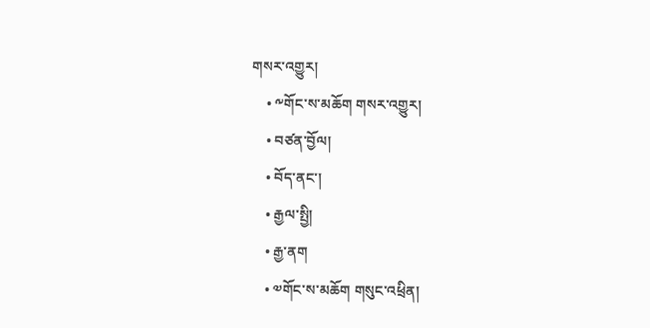གསར་འགྱུར།
    • ༸གོང་ས་མཆོག གསར་འགྱུར།
    • བཙན་བྱོལ།
    • བོད་ནང་།
    • རྒྱལ་སྤྱི།
    • རྒྱ་ནག
    • ༧གོང་ས་མཆོག གསུང་འཕྲིན།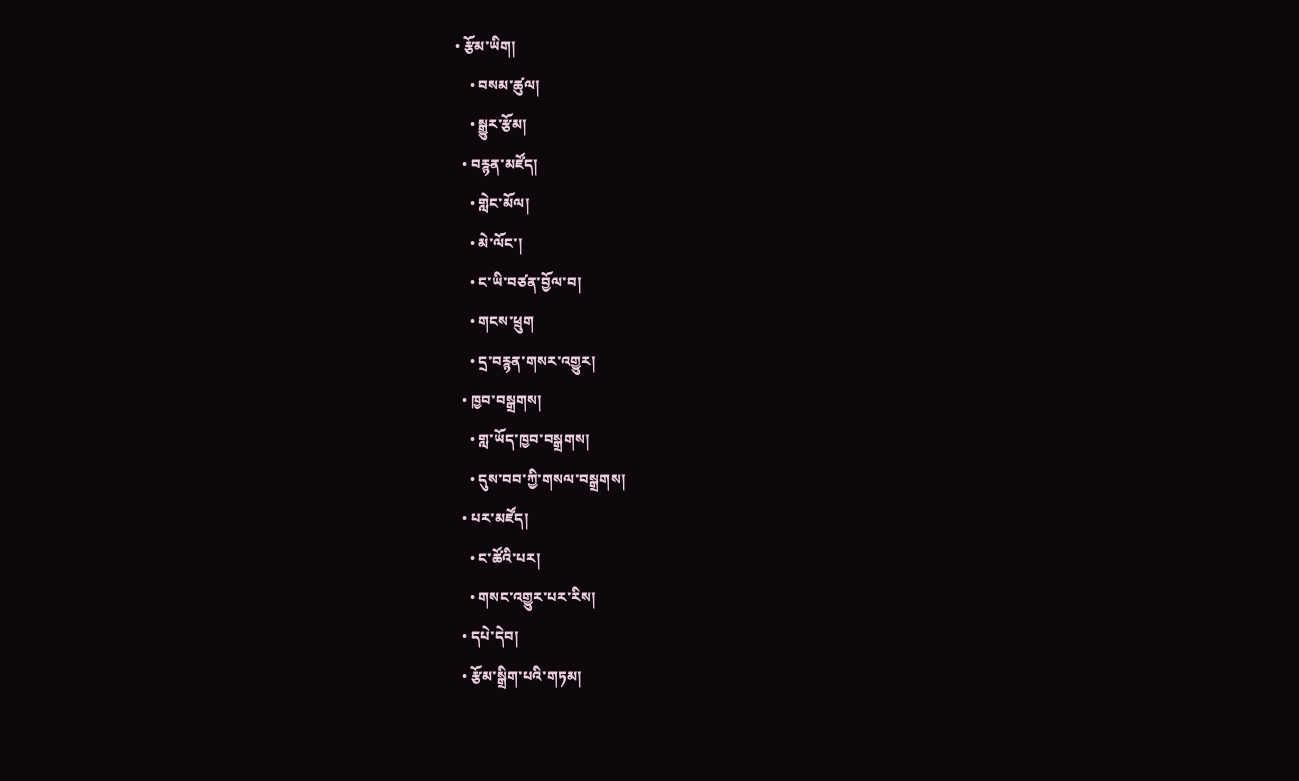• རྩོམ་ཡིག།
    • བསམ་ཚུལ།
    • སྒྱུར་རྩོམ།
  • བརྙན་མཛོད།
    • གླེང་མོལ།
    • མེ་ལོང་།
    • ང་ཡི་བཙན་བྱོལ་བ།
    • གངས་ཕྲུག
    • དྲ་བརྙན་གསར་འགྱུར།
  • ཁྱབ་བསྒྲགས།
    • གླ་ཡོད་ཁྱབ་བསྒྲགས།
    • དུས་བབ་ཀྱི་གསལ་བསྒྲགས།
  • པར་མཛོད།
    • ང་ཚོའི་པར།
    • གསང་འགྱུར་པར་རིས།
  • དཔེ་དེབ།
  • རྩོམ་སྒྲིག་པའི་གཏམ།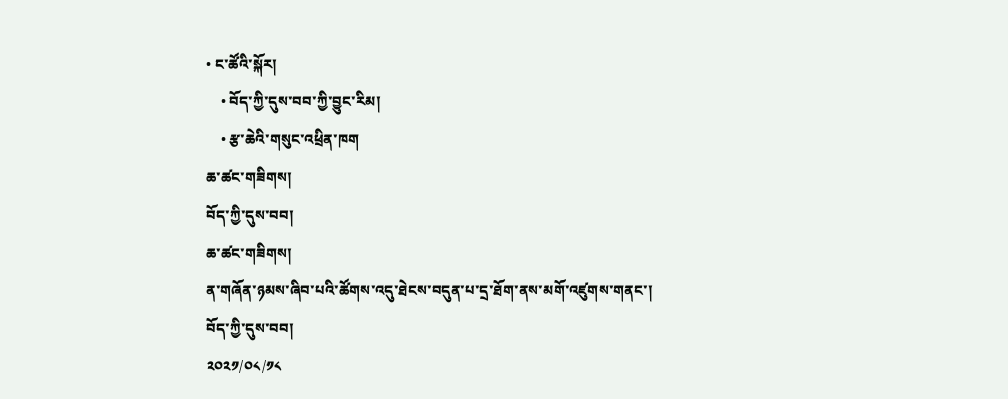• ང་ཚོའི་སྐོར།
    • བོད་ཀྱི་དུས་བབ་ཀྱི་བྱུང་རིམ།
    • རྩ་ཆེའི་གསུང་འཕྲིན་ཁག
ཆ་ཚང་གཟིགས།
བོད་ཀྱི་དུས་བབ།
ཆ་ཚང་གཟིགས།
ན་གཞོན་ཉམས་ཞིབ་པའི་ཚོགས་འདུ་ཐེངས་བདུན་པ་དྲ་ཐོག་ནས་མགོ་འཛུགས་གནང་།
བོད་ཀྱི་དུས་བབ།
༢༠༢༡/༠༨/༡༨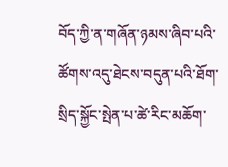བོད་ཀྱི་ན་གཞོན་ཉམས་ཞིབ་པའི་ཚོགས་འདུ་ཐེངས་བདུན་པའི་ཐོག་སྲིད་སྐྱོང་སྤེན་པ་ཚེ་རིང་མཆོག་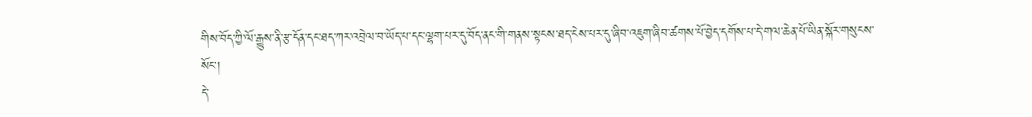གིས་བོད་ཀྱི་ལོ་རྒྱུས་ནི་རྩ་དོན་དང་ཐད་ཀར་འབྲེལ་བ་ཡོད་པ་དང་ལྷག་པར་དུ་བོད་ནང་གི་གནས་སྟངས་ཐད་ངེས་པར་དུ་ཞིབ་འཇུག་ཞིབ་ཚགས་པོ་བྱེད་དགོས་པ་དེ་གལ་ཆེན་པོ་ཡིན་སྐོར་གསུངས་སོང་།
དེ་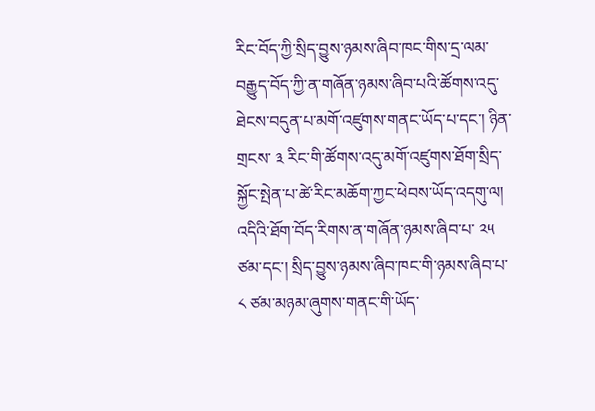རིང་བོད་ཀྱི་སྲིད་བྱུས་ཉམས་ཞིབ་ཁང་གིས་དྲ་ལམ་བརྒྱུད་བོད་ཀྱི་ན་གཞོན་ཉམས་ཞིབ་པའི་ཚོགས་འདུ་ཐེངས་བདུན་པ་མགོ་འཛུགས་གནང་ཡོད་པ་དང་། ཉིན་གྲངས་ ༣ རིང་གི་ཚོགས་འདུ་མགོ་འཛུགས་ཐོག་སྲིད་སྐྱོང་སྤེན་པ་ཚེ་རིང་མཆོག་ཀྱང་ཕེབས་ཡོད་འདགུ་ལ། འདིའི་ཐོག་བོད་རིགས་ན་གཞོན་ཉམས་ཞིབ་པ་ ༢༥ ཙམ་དང་། སྲིད་བྱུས་ཉམས་ཞིབ་ཁང་གི་ཉམས་ཞིབ་པ་ ༨ ཙམ་མཉམ་ཞུགས་གནང་གི་ཡོད་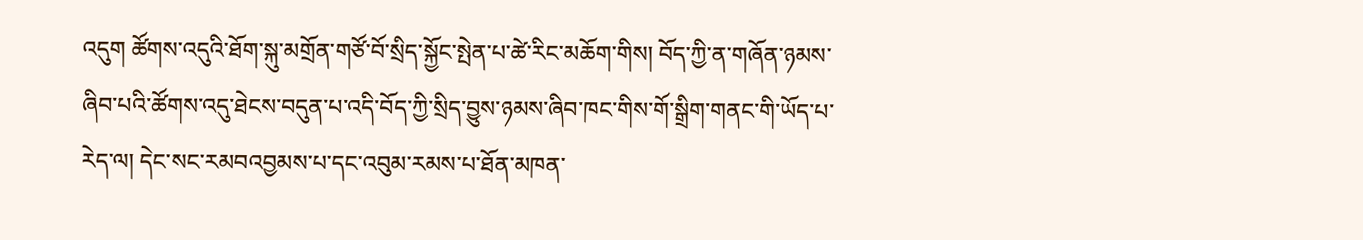འདུག ཚོགས་འདུའི་ཐོག་སྐུ་མགྲོན་གཙོ་བོ་སྲིད་སྐྱོང་སྤེན་པ་ཚེ་རིང་མཆོག་གིས། བོད་ཀྱི་ན་གཞོན་ཉམས་ཞིབ་པའི་ཚོགས་འདུ་ཐེངས་བདུན་པ་འདི་བོད་ཀྱི་སྲིད་བྱུས་ཉམས་ཞིབ་ཁང་གིས་གོ་སྒྲིག་གནང་གི་ཡོད་པ་རེད་ལ། དེང་སང་རམབའབྱམས་པ་དང་འབུམ་རམས་པ་ཐོན་མཁན་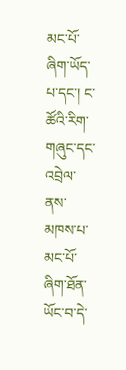མང་པོ་ཞིག་ཡོད་པ་དང་། ང་ཚོའི་རིག་གཞུང་དང་འབྲེལ་ནས་མཁས་པ་མང་པོ་ཞིག་ཐོན་ཡོང་བ་དེ་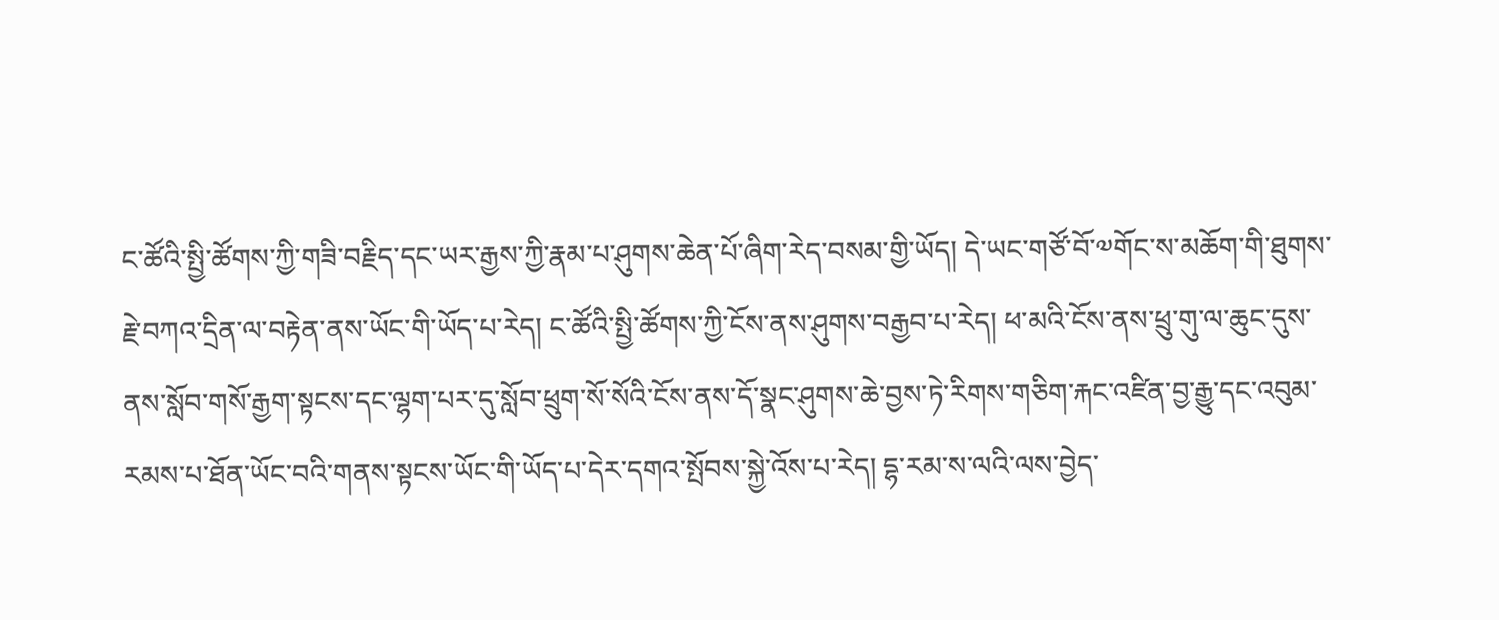ང་ཚོའི་སྤྱི་ཚོགས་ཀྱི་གཟི་བརྗིད་དང་ཡར་རྒྱས་ཀྱི་རྣམ་པ་ཤུགས་ཆེན་པོ་ཞིག་རེད་བསམ་གྱི་ཡོད། དེ་ཡང་གཙོ་བོ་༧གོང་ས་མཆོག་གི་ཐུགས་རྗེ་བཀའ་དྲིན་ལ་བརྟེན་ནས་ཡོང་གི་ཡོད་པ་རེད། ང་ཚོའི་སྤྱི་ཚོགས་ཀྱི་ངོས་ནས་ཤུགས་བརྒྱབ་པ་རེད། ཕ་མའི་ངོས་ནས་ཕྲུ་གུ་ལ་ཆུང་དུས་ནས་སློབ་གསོ་རྒྱག་སྟངས་དང་ལྷག་པར་དུ་སློབ་ཕྲུག་སོ་སོའི་ངོས་ནས་དོ་སྣང་ཤུགས་ཆེ་བྱས་ཏེ་རིགས་གཅིག་རྐང་འཛིན་བྱ་རྒྱུ་དང་འབུམ་རམས་པ་ཐོན་ཡོང་བའི་གནས་སྟངས་ཡོང་གི་ཡོད་པ་དེར་དགའ་སྤོབས་སྐྱེ་འོས་པ་རེད། དྷ་རམ་ས་ལའི་ལས་བྱེད་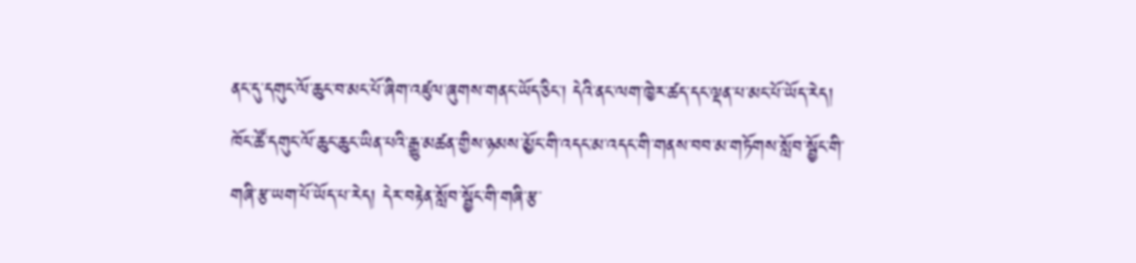ནང་དུ་དགུང་ལོ་ཆུང་བ་མང་པོ་ཞིག་འཛུལ་ཞུགས་གནང་ཡོད་ཅིང་། དེའི་ནང་ལག་ཁྱེར་ཚད་དང་ལྡན་པ་མང་པོ་ཡོད་རེད། ཁོང་ཚོ་དགུང་ལོ་ཆུང་ཆུང་ཡིན་པའི་རྒྱུ་མཚན་གྱིས་ཉམས་མྱོང་གི་འདང་མ་འདང་གི་གནས་བབ་མ་གཏོགས་སློབ་སྦྱོང་གི་གཞི་རྩ་ཡག་པོ་ཡོད་པ་རེད། དེར་བརྟེན་སློབ་སྦྱོང་གི་གཞི་རྩ་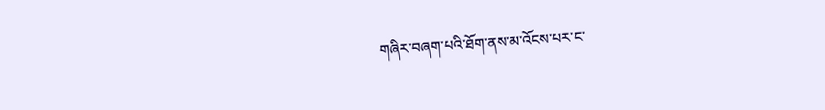གཞིར་བཞག་པའི་ཐོག་ནས་མ་འོངས་པར་ང་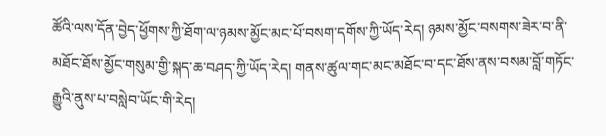ཚོའི་ལས་དོན་བྱེད་ཕྱོགས་ཀྱི་ཐོག་ལ་ཉམས་མྱོང་མང་པོ་བསག་དགོས་ཀྱི་ཡོད་རེད། ཉམས་མྱོང་བསགས་ཟེར་བ་ནི་མཐོང་ཐོས་མྱོང་གསུམ་གྱི་སྐད་ཆ་བཤད་ཀྱི་ཡོད་རེད། གནས་ཚུལ་གང་མང་མཐོང་བ་དང་ཐོས་ནས་བསམ་བློ་གཏོང་རྒྱུའི་ནུས་པ་བསླེབ་ཡོང་གི་རེད།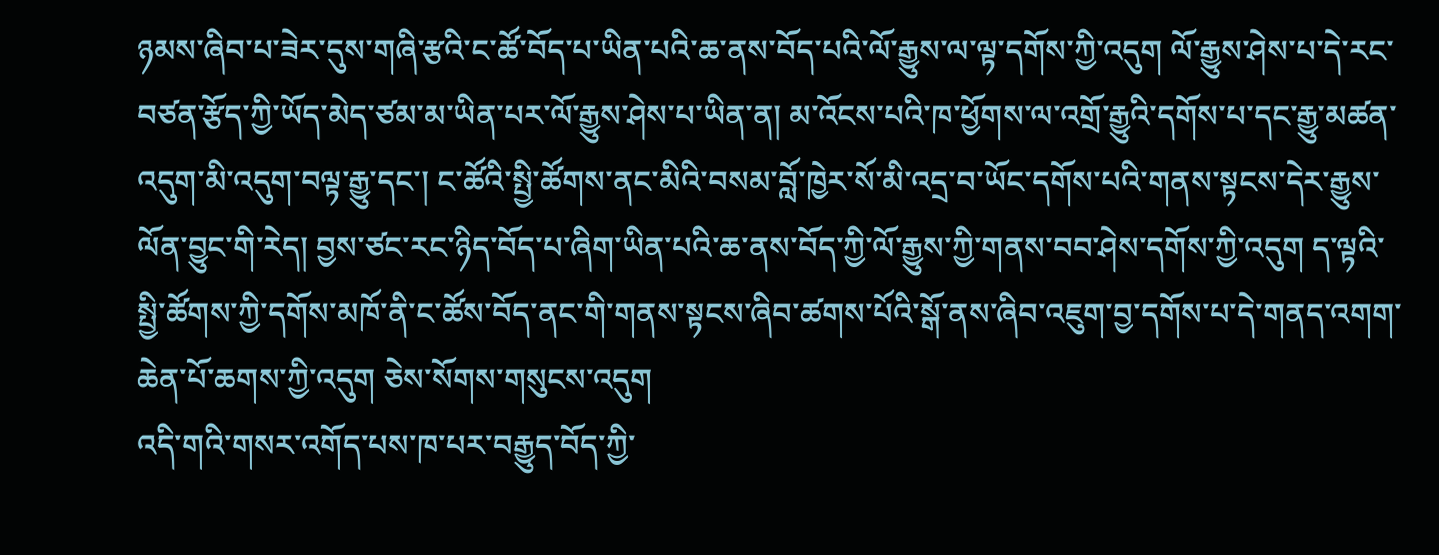ཉམས་ཞིབ་པ་ཟེར་དུས་གཞི་རྩའི་ང་ཚོ་བོད་པ་ཡིན་པའི་ཆ་ནས་བོད་པའི་ལོ་རྒྱུས་ལ་ལྟ་དགོས་ཀྱི་འདུག ལོ་རྒྱུས་ཤེས་པ་དེ་རང་བཙན་རྩོད་ཀྱི་ཡོད་མེད་ཙམ་མ་ཡིན་པར་ལོ་རྒྱུས་ཤེས་པ་ཡིན་ན། མ་འོངས་པའི་ཁ་ཕྱོགས་ལ་འགྲོ་རྒྱུའི་དགོས་པ་དང་རྒྱུ་མཚན་འདུག་མི་འདུག་བལྟ་རྒྱུ་དང་། ང་ཚོའི་སྤྱི་ཚོགས་ནང་མིའི་བསམ་བློ་ཁྱེར་སོ་མི་འདྲ་བ་ཡོང་དགོས་པའི་གནས་སྟངས་དེར་རྒྱུས་ལོན་བྱུང་གི་རེད། བྱས་ཙང་རང་ཉིད་བོད་པ་ཞིག་ཡིན་པའི་ཆ་ནས་བོད་ཀྱི་ལོ་རྒྱུས་ཀྱི་གནས་བབ་ཤེས་དགོས་ཀྱི་འདུག ད་ལྟའི་སྤྱི་ཚོགས་ཀྱི་དགོས་མཁོ་ནི་ང་ཚོས་བོད་ནང་གི་གནས་སྟངས་ཞིབ་ཚགས་པོའི་སྒོ་ནས་ཞིབ་འཇུག་བྱ་དགོས་པ་དེ་གནད་འགག་ཆེན་པོ་ཆགས་ཀྱི་འདུག ཅེས་སོགས་གསུངས་འདུག
འདི་གའི་གསར་འགོད་པས་ཁ་པར་བརྒྱུད་བོད་ཀྱི་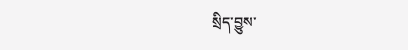སྲིད་བྱུས་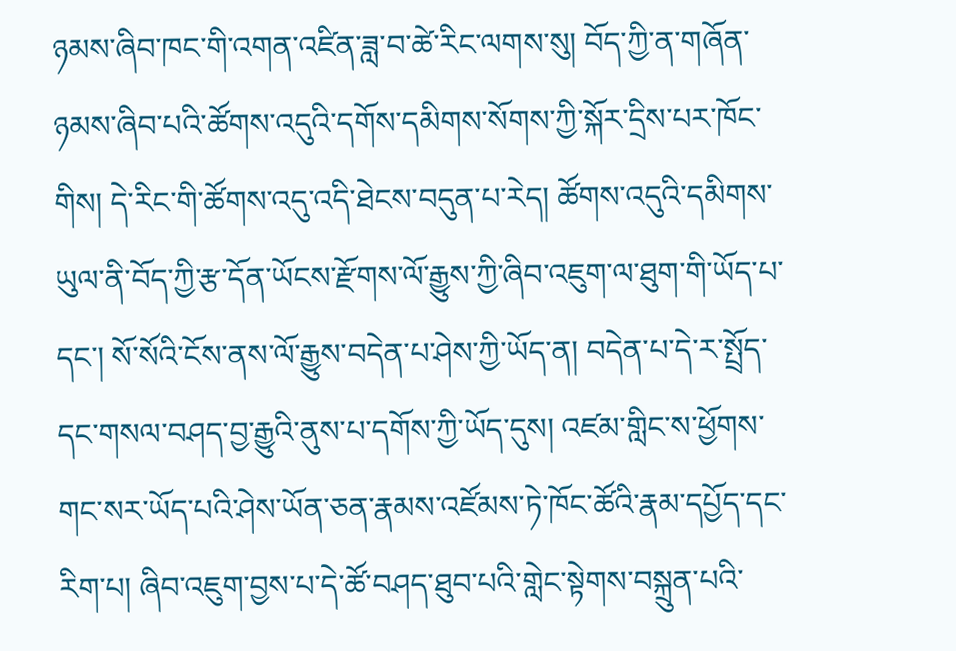ཉམས་ཞིབ་ཁང་གི་འགན་འཛིན་ཟླ་བ་ཚེ་རིང་ལགས་སུ། བོད་ཀྱི་ན་གཞོན་ཉམས་ཞིབ་པའི་ཚོགས་འདུའི་དགོས་དམིགས་སོགས་ཀྱི་སྐོར་དྲིས་པར་ཁོང་གིས། དེ་རིང་གི་ཚོགས་འདུ་འདི་ཐེངས་བདུན་པ་རེད། ཚོགས་འདུའི་དམིགས་ཡུལ་ནི་བོད་ཀྱི་རྩ་དོན་ཡོངས་རྫོགས་ལོ་རྒྱུས་ཀྱི་ཞིབ་འཇུག་ལ་ཐུག་གི་ཡོད་པ་དང་། སོ་སོའི་ངོས་ནས་ལོ་རྒྱུས་བདེན་པ་ཤེས་ཀྱི་ཡོད་ན། བདེན་པ་དེ་ར་སྤྲོད་དང་གསལ་བཤད་བྱ་རྒྱུའི་ནུས་པ་དགོས་ཀྱི་ཡོད་དུས། འཛམ་གླིང་ས་ཕྱོགས་གང་སར་ཡོད་པའི་ཤེས་ཡོན་ཅན་རྣམས་འཛོམས་ཏེ་ཁོང་ཚོའི་རྣམ་དཔྱོད་དང་རིག་པ། ཞིབ་འཇུག་བྱས་པ་དེ་ཚོ་བཤད་ཐུབ་པའི་གླེང་སྟེགས་བསྐྲུན་པའི་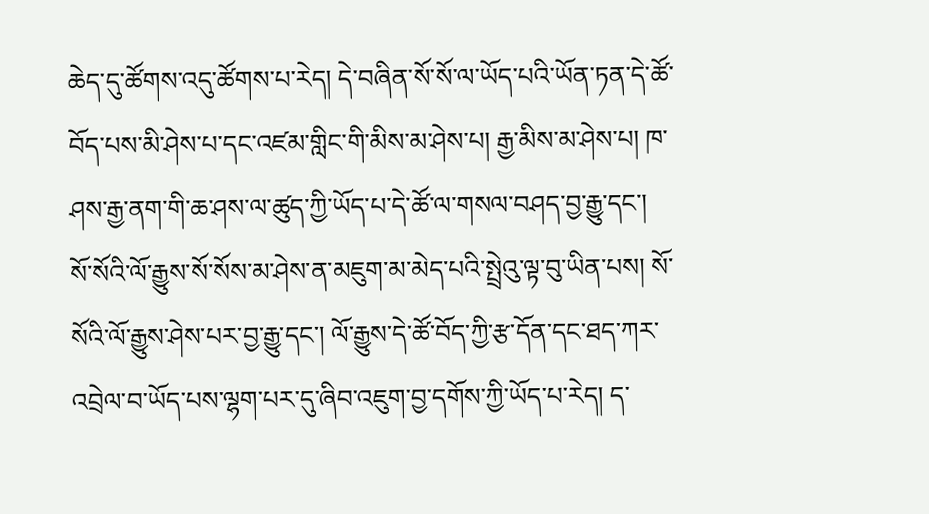ཆེད་དུ་ཚོགས་འདུ་ཚོགས་པ་རེད། དེ་བཞིན་སོ་སོ་ལ་ཡོད་པའི་ཡོན་ཏན་དེ་ཚོ་བོད་པས་མི་ཤེས་པ་དང་འཛམ་གླིང་གི་མིས་མ་ཤེས་པ། རྒྱ་མིས་མ་ཤེས་པ། ཁ་ཤས་རྒྱ་ནག་གི་ཆ་ཤས་ལ་ཚུད་ཀྱི་ཡོད་པ་དེ་ཚོ་ལ་གསལ་བཤད་བྱ་རྒྱུ་དང་། སོ་སོའི་ལོ་རྒྱུས་སོ་སོས་མ་ཤེས་ན་མཇུག་མ་མེད་པའི་སྤྲེའུ་ལྟ་བུ་ཡིན་པས། སོ་སོའི་ལོ་རྒྱུས་ཤེས་པར་བྱ་རྒྱུ་དང་། ལོ་རྒྱུས་དེ་ཚོ་བོད་ཀྱི་རྩ་དོན་དང་ཐད་ཀར་འབྲེལ་བ་ཡོད་པས་ལྷག་པར་དུ་ཞིབ་འཇུག་བྱ་དགོས་ཀྱི་ཡོད་པ་རེད། ད་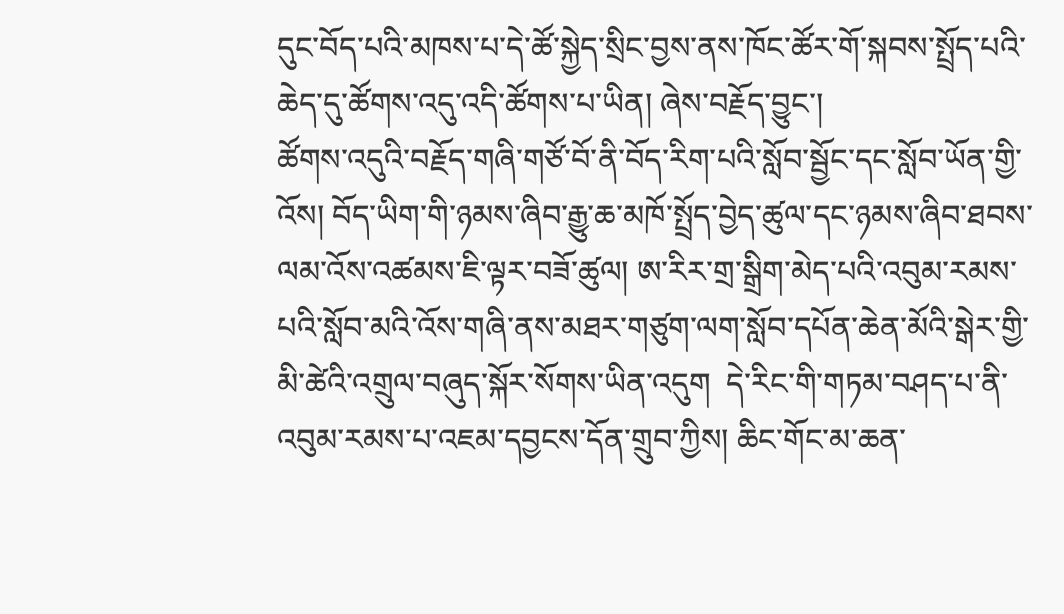དུང་བོད་པའི་མཁས་པ་དེ་ཚོ་སྐྱེད་སྲིང་བྱས་ནས་ཁོང་ཚོར་གོ་སྐབས་སྤྲོད་པའི་ཆེད་དུ་ཚོགས་འདུ་འདི་ཚོགས་པ་ཡིན། ཞེས་བརྗོད་བྱུང་།
ཚོགས་འདུའི་བརྗོད་གཞི་གཙོ་བོ་ནི་བོད་རིག་པའི་སློབ་སྦྱོང་དང་སློབ་ཡོན་གྱི་འོས། བོད་ཡིག་གི་ཉམས་ཞིབ་རྒྱུ་ཆ་མཁོ་སྤྲོད་བྱེད་ཚུལ་དང་ཉམས་ཞིབ་ཐབས་ལམ་འོས་འཚམས་ཇི་ལྟར་བཟོ་ཚུལ། ཨ་རིར་གྲ་སྒྲིག་མེད་པའི་འབུམ་རམས་པའི་སློབ་མའི་འོས་གཞི་ནས་མཐར་གཙུག་ལག་སློབ་དཔོན་ཆེན་མོའི་སྒེར་གྱི་མི་ཚེའི་འགྲུལ་བཞུད་སྐོར་སོགས་ཡིན་འདུག  དེ་རིང་གི་གཏམ་བཤད་པ་ནི་འབུམ་རམས་པ་འཇམ་དབྱངས་དོན་གྲུབ་ཀྱིས། ཆིང་གོང་མ་ཆན་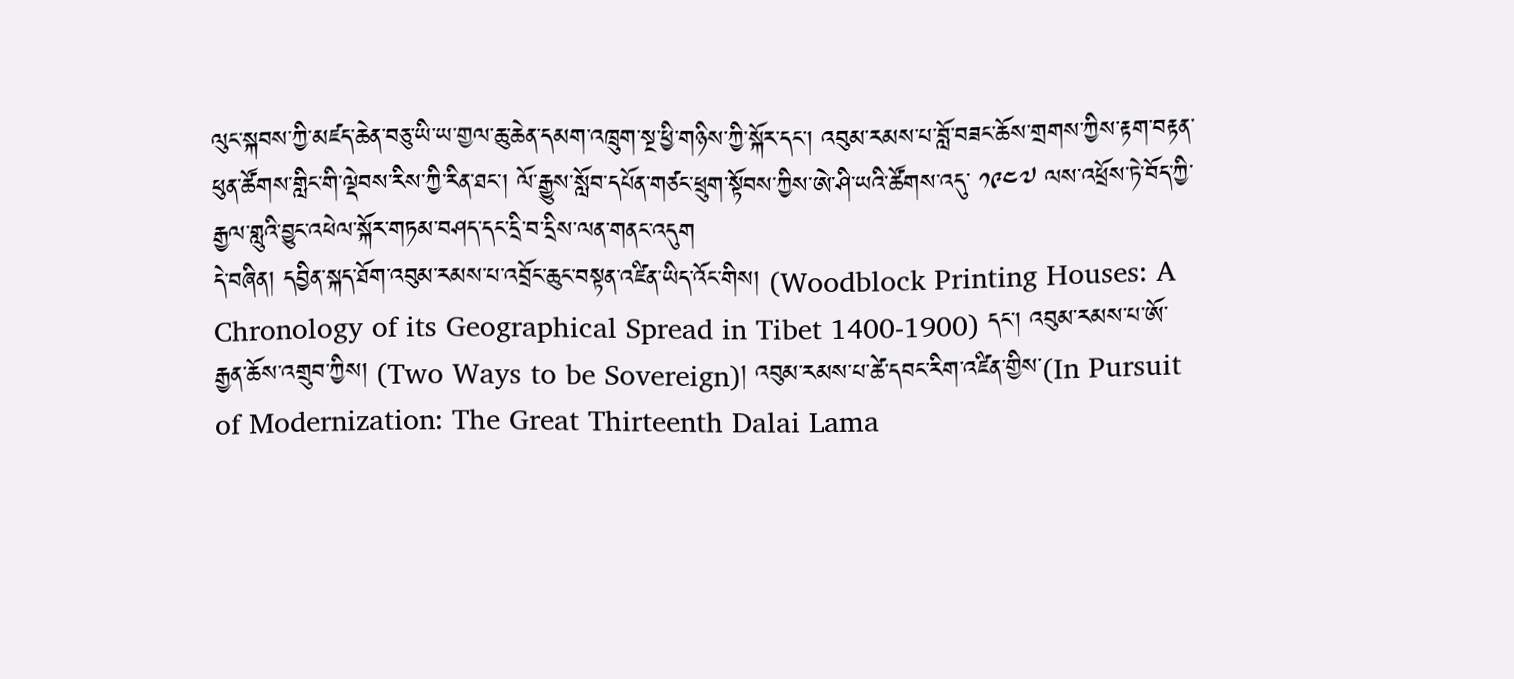ལུང་སྐབས་ཀྱི་མཛད་ཆེན་བཅུ་ཡི་ཡ་གྱལ་ཆུ་ཆེན་དམག་འཁྲུག་སྔ་ཕྱི་གཉིས་ཀྱི་སྐོར་དང་། འབུམ་རམས་པ་བློ་བཟང་ཆོས་གྲགས་ཀྱིས་རྟག་བརྟན་ཕུན་ཚོགས་གླིང་གི་ལྡེབས་རིས་ཀྱི་རིན་ཐང་། ལོ་རྒྱུས་སློབ་དཔོན་གཙང་ཕྲུག་སྟོབས་ཀྱིས་ཨེ་ཤི་ཡའི་ཚོགས་འདུ་ ༡༩༤༧ ལས་འཕྲོས་ཏེ་བོད་ཀྱི་རྒྱལ་གླུའི་བྱུང་འཕེལ་སྐོར་གཏམ་བཤད་དང་དྲི་བ་དྲིས་ལན་གནང་འདུག
དེ་བཞིན། དབྱིན་སྐད་ཐོག་འབུམ་རམས་པ་འབྲོང་ཆུང་བསྟན་འཛིན་ཡིད་འོང་གིས། (Woodblock Printing Houses: A Chronology of its Geographical Spread in Tibet 1400-1900) དང་། འབུམ་རམས་པ་ཨོ་རྒྱན་ཆོས་འགྲུབ་ཀྱིས། (Two Ways to be Sovereign)། འབུམ་རམས་པ་ཚེ་དབང་རིག་འཛིན་གྱིས་(In Pursuit of Modernization: The Great Thirteenth Dalai Lama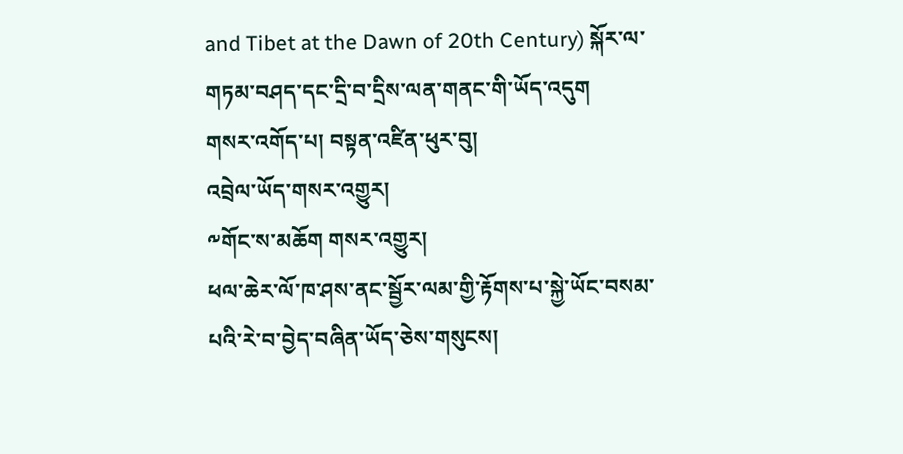and Tibet at the Dawn of 20th Century) སྐོར་ལ་གཏམ་བཤད་དང་དྲི་བ་དྲིས་ལན་གནང་གི་ཡོད་འདུག
གསར་འགོད་པ། བསྟན་འཛིན་ཕུར་བུ།
འབྲེལ་ཡོད་གསར་འགྱུར།
༸གོང་ས་མཆོག གསར་འགྱུར།
ཕལ་ཆེར་ལོ་ཁ་ཤས་ནང་སྦྱོར་ལམ་གྱི་རྟོགས་པ་སྐྱེ་ཡོང་བསམ་པའི་རེ་བ་བྱེད་བཞིན་ཡོད་ཅེས་གསུངས།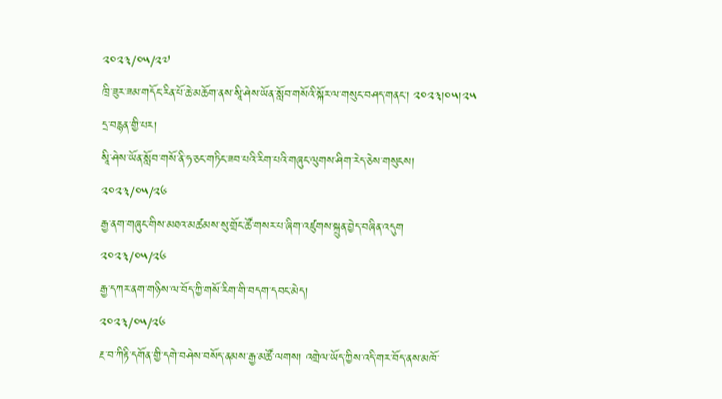༢༠༢༣/༠༥/༢༧
ཁྲི་ཟུར་ཟམ་གདོང་རིན་པོ་ཆེ་མཆོག་ནས་སཱི་ཤེས་ཡོན་སློབ་གསོའི་སྐོར་ལ་གསུང་བཤད་གནང་། ༢༠༢༣།༠༥།༢༥ དྲ་བརྙན་གྱི་པར།
སཱི་ཤེས་ཡོན་སློབ་གསོ་ནི་ཧ་ཅང་གཏིང་ཟབ་པའི་རིག་པའི་གཞུང་ལུགས་ཤིག་རེད་ཅེས་གསུངས།
༢༠༢༣/༠༥/༢༦
རྒྱ་ནག་གཞུང་གིས་མཐའ་མཚམས་སུ་གྲོང་ཚོ་གསར་པ་ཞིག་འཛུགས་སྐྲུན་བྱེད་བཞིན་འདུག
༢༠༢༣/༠༥/༢༦
རྒྱ་དཀར་ནག་གཉིས་ལ་བོད་ཀྱི་གསོ་རིག་གི་བདག་དབང་མེད།
༢༠༢༣/༠༥/༢༦
རྔ་བ་ཀིརྟི་དགོན་གྱི་དགེ་བཤེས་བསོད་ནམས་རྒྱ་མཚོ་ལགས། འགྲེལ་ཡོད་ཀྱིས་འདི་གར་བོད་ནས་མཁོ་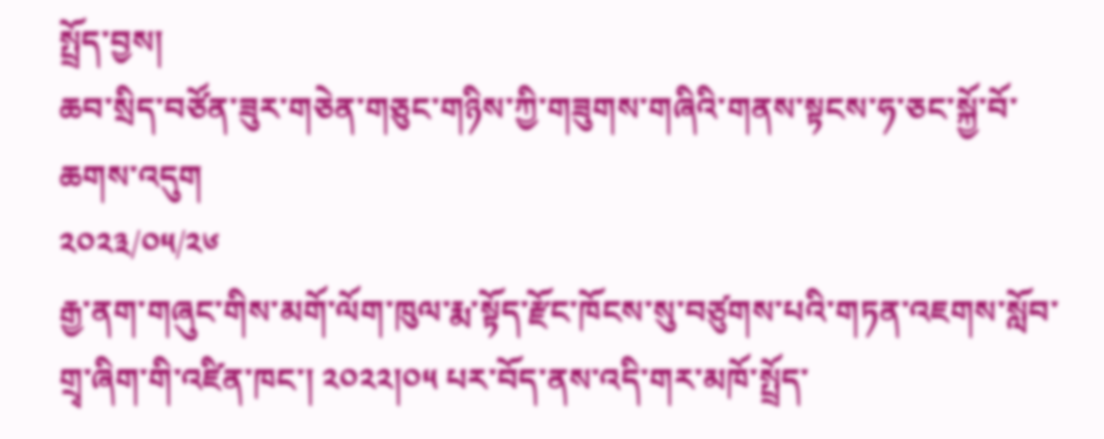སྤྲོད་བྱས།
ཆབ་སྲིད་བཙོན་ཟུར་གཅེན་གཅུང་གཉིས་ཀྱི་གཟུགས་གཞིའི་གནས་སྟངས་ཧ་ཅང་སྐྱོ་བོ་ཆགས་འདུག
༢༠༢༣/༠༥/༢༦
རྒྱ་ནག་གཞུང་གིས་མགོ་ལོག་ཁུལ་རྨ་སྟོད་རྫོང་ཁོངས་སུ་བཙུགས་པའི་གཏན་འཇགས་སློབ་གྲྭ་ཞིག་གི་འཛིན་ཁང་། ༢༠༢༢།༠༥ པར་བོད་ནས་འདི་གར་མཁོ་སྤྲོད་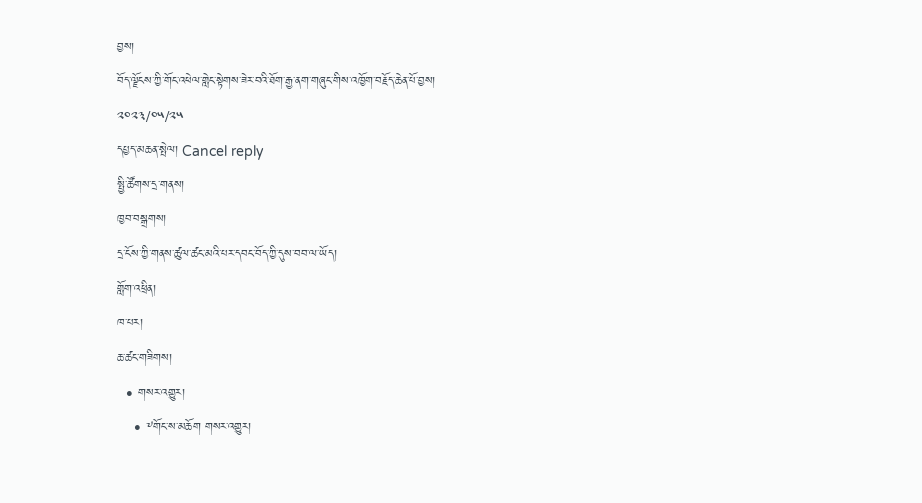བྱས།
བོད་ལྗོངས་ཀྱི་གོང་འཕེལ་གླེང་སྟེགས་ཟེར་བའི་ཐོག་རྒྱ་ནག་གཞུང་གིས་འཁྱོག་བརྗོད་ཆེན་པོ་བྱས།
༢༠༢༣/༠༥/༢༥
དཔྱད་མཆན་སྤེལ། Cancel reply
སྤྱི་ཚོགས་དྲ་གནས།
ཁྱབ་བསྒྲགས།
དྲ་ངོས་ཀྱི་གནས་ཚུལ་ཚང་མའི་པར་དབང་བོད་ཀྱི་དུས་བབ་ལ་ཡོད།
གློག་འཕྲིན།
ཁ་པར།
ཆ་ཚང་གཟིགས།
  • གསར་འགྱུར།
    • ༸གོང་ས་མཆོག གསར་འགྱུར།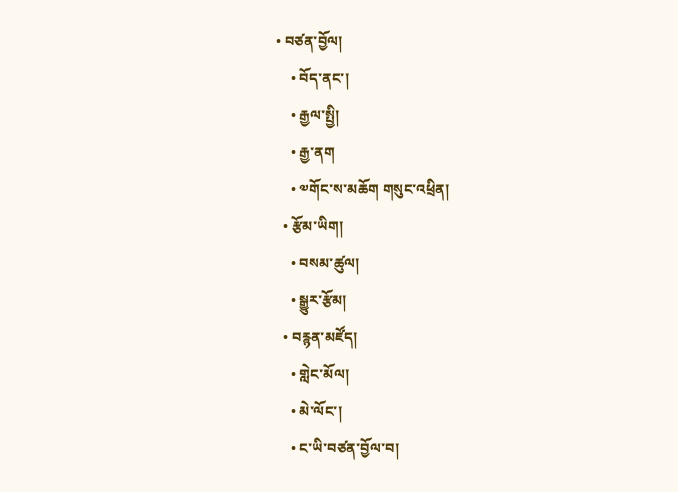• བཙན་བྱོལ།
    • བོད་ནང་།
    • རྒྱལ་སྤྱི།
    • རྒྱ་ནག
    • ༧གོང་ས་མཆོག གསུང་འཕྲིན།
  • རྩོམ་ཡིག།
    • བསམ་ཚུལ།
    • སྒྱུར་རྩོམ།
  • བརྙན་མཛོད།
    • གླེང་མོལ།
    • མེ་ལོང་།
    • ང་ཡི་བཙན་བྱོལ་བ།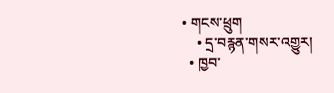• གངས་ཕྲུག
    • དྲ་བརྙན་གསར་འགྱུར།
  • ཁྱབ་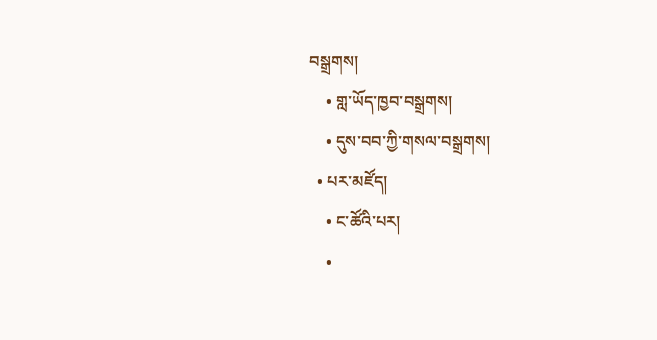བསྒྲགས།
    • གླ་ཡོད་ཁྱབ་བསྒྲགས།
    • དུས་བབ་ཀྱི་གསལ་བསྒྲགས།
  • པར་མཛོད།
    • ང་ཚོའི་པར།
    •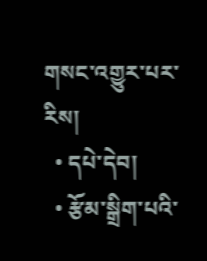གསང་འགྱུར་པར་རིས།
  • དཔེ་དེབ།
  • རྩོམ་སྒྲིག་པའི་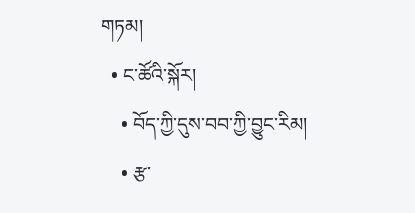གཏམ།
  • ང་ཚོའི་སྐོར།
    • བོད་ཀྱི་དུས་བབ་ཀྱི་བྱུང་རིམ།
    • རྩ་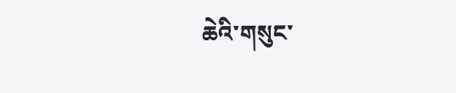ཆེའི་གསུང་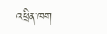འཕྲིན་ཁག